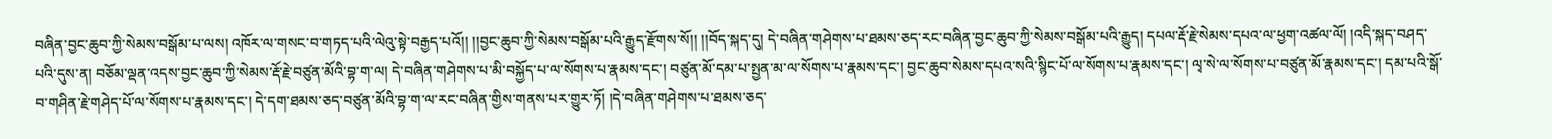བཞིན་བྱང་ཆུབ་ཀྱི་སེམས་བསྒོམ་པ་ལས། འཁོར་ལ་གསང་བ་གཏད་པའི་ལེའུ་སྟེ་བརྒྱད་པའོ།། །།བྱང་ཆུབ་ཀྱི་སེམས་བསྒོམ་པའི་རྒྱུད་རྫོགས་སོ།། །།བོད་སྐད་དུ། དེ་བཞིན་གཤེགས་པ་ཐམས་ཅད་རང་བཞིན་བྱང་ཆུབ་ཀྱི་སེམས་བསྒོམ་པའི་རྒྱུད། དཔལ་རྡོ་རྗེ་སེམས་དཔའ་ལ་ཕྱག་འཚལ་ལོ། །འདི་སྐད་བཤད་པའི་དུས་ན། བཅོམ་ལྡན་འདས་བྱང་ཆུབ་ཀྱི་སེམས་རྡོ་རྗེ་བཙུན་མོའི་བྷ་ག་ལ། དེ་བཞིན་གཤེགས་པ་མི་བསྐྱོད་པ་ལ་སོགས་པ་རྣམས་དང་། བཙུན་མོ་དམ་པ་སྤྱན་མ་ལ་སོགས་པ་རྣམས་དང་། བྱང་ཆུབ་སེམས་དཔའ་སའི་སྙིང་པོ་ལ་སོགས་པ་རྣམས་དང་། ལྭ་སེ་ལ་སོགས་པ་བཙུན་མོ་རྣམས་དང་། དམ་པའི་སྒོ་བ་གཤིན་རྗེ་གཤེད་པོ་ལ་སོགས་པ་རྣམས་དང་། དེ་དག་ཐམས་ཅད་བཙུན་མོའི་བྷ་ག་ལ་རང་བཞིན་གྱིས་གནས་པར་གྱུར་ཏོ། །དེ་བཞིན་གཤེགས་པ་ཐམས་ཅད་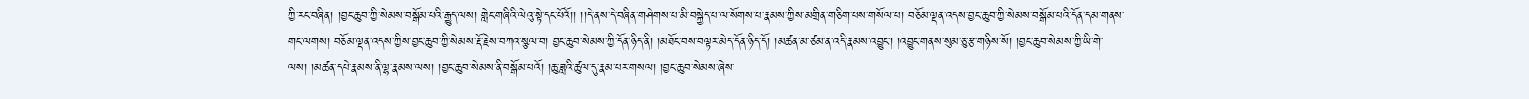ཀྱི་རང་བཞིན། །བྱང་ཆུབ་ཀྱི་སེམས་བསྒོམ་པའི་རྒྱུད་ལས། གླེང་གཞིའི་ལེའུ་སྟེ་དང་པོའོ།། །།དེ་ནས་དེ་བཞིན་གཤེགས་པ་མི་བསྐྱེད་པ་ལ་སོགས་པ་རྣམས་ཀྱིས་མགྲིན་གཅིག་པས་གསོལ་པ། བཅོམ་ལྡན་འདས་བྱང་ཆུབ་ཀྱི་སེམས་བསྒོམ་པའི་དོན་དམ་གནས་གང་ལགས། བཅོམ་ལྡན་འདས་ཀྱིས་བྱང་ཆུབ་ཀྱི་སེམས་རྡོ་རྗེས་བཀའ་སྩལ་བ། བྱང་ཆུབ་སེམས་ཀྱི་དོན་ཉིད་ནི། །མཐོང་བས་བལྟར་མེད་དོན་ཉིད་དོ། །མཚན་མ་ཙམ་ན་འདི་རྣམས་འབྱུང་། །འབྱུང་གནས་སུམ་ཅུ་རྩ་གཉིས་སོ། །བྱང་ཆུབ་སེམས་ཀྱི་ཡི་གེ་ལས། །མཚན་དཔེ་རྣམས་ནི་ལྷ་རྣམས་ལས། །བྱང་ཆུབ་སེམས་ནི་བསྒོམ་པའོ། །ཆུ་ཟླའི་ཚུལ་དུ་རྣམ་པར་གསལ། །བྱང་ཆུབ་སེམས་ཞེས་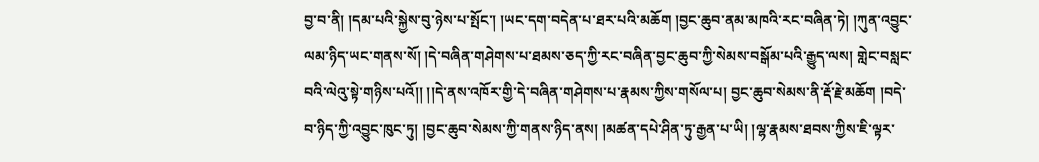བྱ་བ་ནི། །དམ་པའི་སྐྱེས་བུ་ཉེས་པ་སྤོང་། །ཡང་དག་བདེན་པ་ཐར་པའི་མཆོག །བྱང་ཆུབ་ནམ་མཁའི་རང་བཞིན་ཏེ། །ཀུན་འབྱུང་ལམ་ཉིད་ཡང་གནས་སོ། །དེ་བཞིན་གཤེགས་པ་ཐམས་ཅད་ཀྱི་རང་བཞིན་བྱང་ཆུབ་ཀྱི་སེམས་བསྒོམ་པའི་རྒྱུད་ལས། གླེང་བསླང་བའི་ལེའུ་སྟེ་གཉིས་པའོ།། །།དེ་ནས་འཁོར་གྱི་དེ་བཞིན་གཤེགས་པ་རྣམས་ཀྱིས་གསོལ་པ། བྱང་ཆུབ་སེམས་ནི་རྡོ་རྗེ་མཆོག །བདེ་བ་ཉིད་ཀྱི་འབྱུང་ཁུང་ཏུ། །བྱང་ཆུབ་སེམས་ཀྱི་གནས་ཉིད་ནས། །མཚན་དཔེ་ཤིན་ཏུ་རྒྱན་པ་ཡི། །ལྷ་རྣམས་ཐབས་ཀྱིས་ཇི་ལྟར་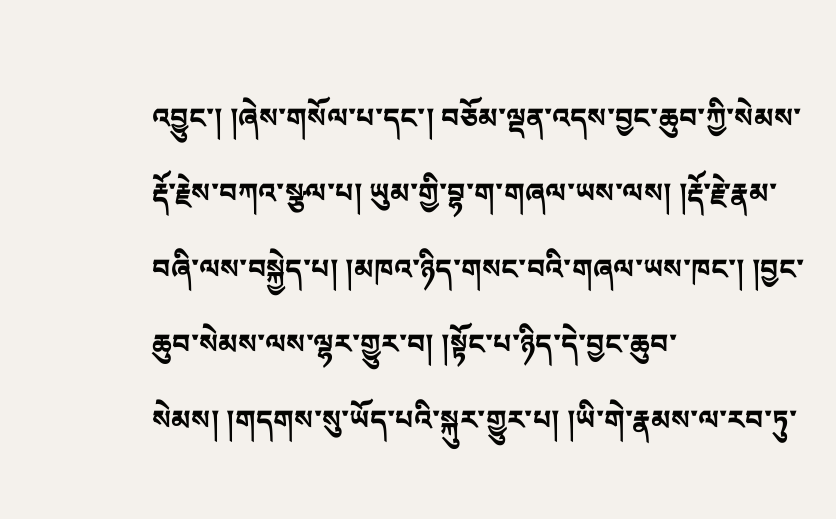འབྱུང་། །ཞེས་གསོལ་པ་དང་། བཅོམ་ལྡན་འདས་བྱང་ཆུབ་ཀྱི་སེམས་རྡོ་རྗེས་བཀའ་སྩལ་པ། ཡུམ་གྱི་བྷ་ག་གཞལ་ཡས་ལས། །རྡོ་རྗེ་རྣམ་བཞི་ལས་བསྐྱེད་པ། །མཁའ་ཉིད་གསང་བའི་གཞལ་ཡས་ཁང་། །བྱང་ཆུབ་སེམས་ལས་ལྷར་གྱུར་བ། །སྟོང་པ་ཉིད་དེ་བྱང་ཆུབ་སེམས། །གདགས་སུ་ཡོད་པའི་སྐུར་གྱུར་པ། །ཡི་གེ་རྣམས་ལ་རབ་ཏུ་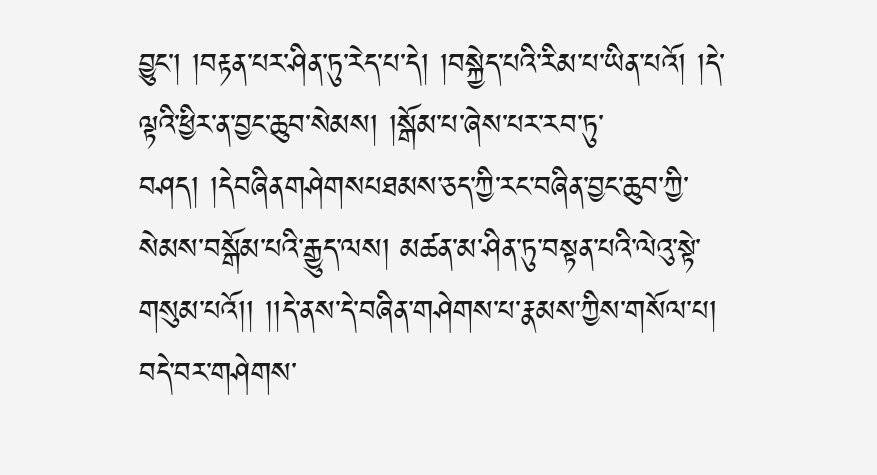བྱུང་། །བརྟན་པར་ཤིན་ཏུ་རེད་པ་དེ། །བསྐྱེད་པའི་རིམ་པ་ཡིན་པའོ། །དེ་ལྟའི་ཕྱིར་ན་བྱང་ཆུབ་སེམས། །སྒོམ་པ་ཞེས་པར་རབ་ཏུ་བཤད། །དེབཞིནགཤེགསཔཐམས་ཅད་ཀྱི་རང་བཞིན་བྱང་ཆུབ་ཀྱི་སེམས་བསྒོམ་པའི་རྒྱུད་ལས། མཚན་མ་ཤིན་ཏུ་བསྟན་པའི་ལེའུ་སྟེ་གསུམ་པའོ།། །།དེ་ནས་དེ་བཞིན་གཤེགས་པ་རྣམས་ཀྱིས་གསོལ་པ། བདེ་བར་གཤེགས་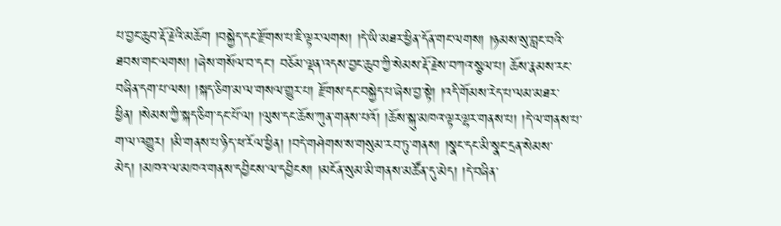པ་བྱང་ཆུབ་རྡོ་རྗེའི་མཆོག །བསྐྱེད་དང་རྫོགས་པ་ཇི་ལྟར་ལགས། །དེ་ཡི་མཐར་ཕྱིན་དོན་གང་ལགས། །ཉམས་སུ་བླང་བའི་ཐབས་གང་ལགས། །ཞེས་གསོལ་བ་དང་། བཅོམ་ལྡན་འདས་བྱང་ཆུབ་ཀྱི་སེམས་རྡོ་རྗེས་བཀའ་སྩལ་པ། ཆོས་རྣམས་རང་བཞིན་དག་པ་ལས། །སྐད་ཅིག་མ་ལ་གསལ་གྱུར་པ། རྫོགས་དང་བསྐྱེད་པ་ཞེས་བྱ་སྟེ། །འདི་གོམས་རེད་པ་ལམ་མཐར་ཕྱིན། །སེམས་ཀྱི་སྐད་ཅིག་དང་པོ་ལ། །ལུས་དང་ཆོས་ཀུན་གནས་པའོ། །ཆོས་སྐུ་མཁའ་ལྟརལྷར་གནས་པ། །དེ་ལ་གནས་པ་ག་ལ་འགྱུར། །མི་གནས་པ་ཉིད་ཕ་རོལ་ཕྱིན། །བདེ་གཤེགས་ས་གསུམ་རབ་ཏུ་གནས། །སྣང་དང་མི་སྣང་དྲན་སེམས་མེད། །མཁའ་ལ་མཁའ་གནས་དབྱིངས་ལ་དབྱིངས། །མངོན་སུམ་མི་གནས་མཚོན་དུ་མེད། །དེ་བཞིན་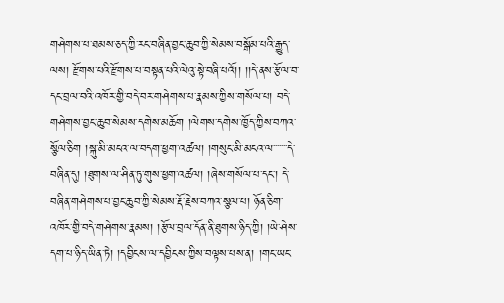གཤེགས་པ་ཐམས་ཅད་ཀྱི་རང་བཞིན་བྱང་ཆུབ་ཀྱི་སེམས་བསྒོམ་པའི་རྒྱུད་ལས། རྫོགས་པའི་རྫོགས་པ་བསྟན་པའི་ལེའུ་སྟེ་བཞི་པའོ།། །།དེ་ནས་རྩོལ་བ་དང་བྲལ་བའི་འཁོར་གྱི་བདེ་བར་གཤེགས་པ་རྣམས་ཀྱིས་གསོལ་པ། བདེ་གཤེགས་བྱང་ཆུབ་སེམས་དགེས་མཆོག །ལེགས་དགེས་ཁྱོད་ཀྱིས་བཀའ་སྩོལ་ཅིག །སྐུ་མི་མངའ་ལ་བདག་ཕྱག་འཚལ། །གསུང་མི་མངའ་ལ་་་་་་་དེ་བཞིན་དུ། །ཐུགས་ལ་ཤིན་ཏུ་གུས་ཕྱག་འཚལ། །ཞེས་གསོལ་པ་དང་། དེ་བཞིན་གཤེགས་པ་བྱང་ཆུབ་ཀྱི་སེམས་རྡོ་རྗེས་བཀའ་སྩལ་པ། ཉོན་ཅིག་འཁོར་གྱི་བདེ་གཤེགས་རྣམས། །རྩོལ་བྲལ་དོན་ནི་ཐུགས་ཉིད་ཀྱི། །ཡེ་ཤེས་དག་པ་ཉིད་ཡིན་ཏེ། །དབྱིངས་ལ་དབྱིངས་ཀྱིས་བལྟས་པས་ན། །གང་ཡང་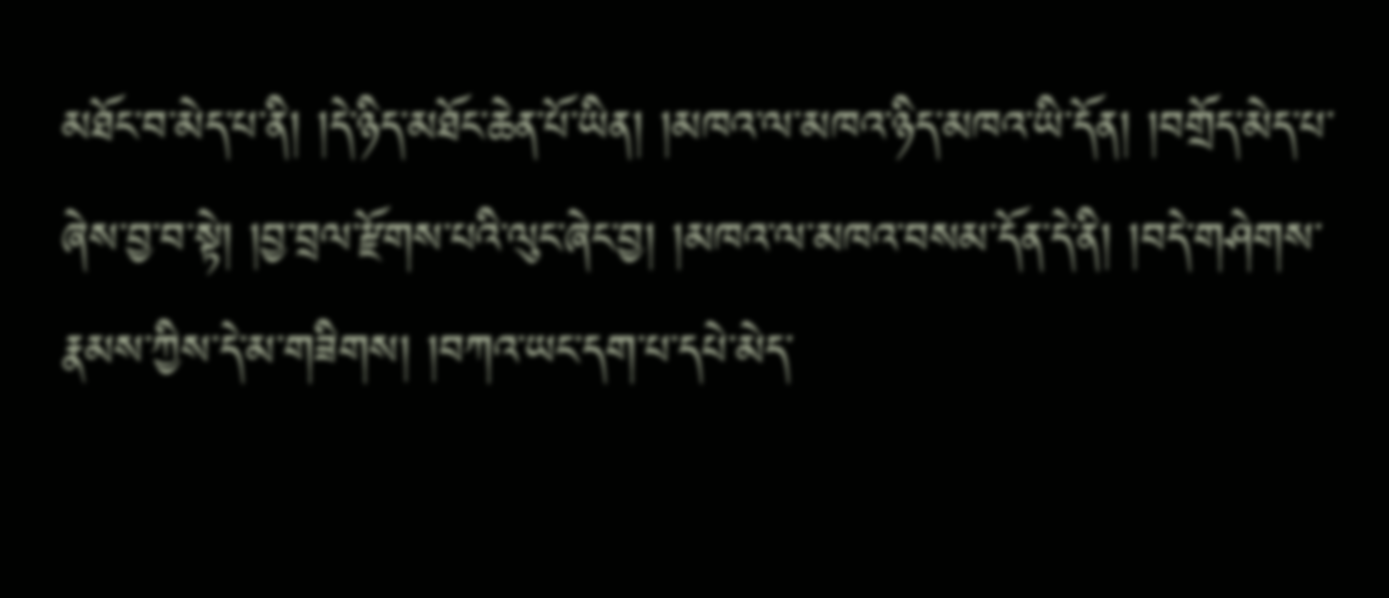མཐོང་བ་མེད་པ་ནི། །དེ་ཉིད་མཐོང་ཆེན་པོ་ཡིན། །མཁའ་ལ་མཁའ་ཉིད་མཁའ་ཡི་དོན། །བགྲོད་མེད་པ་ཞེས་བྱ་བ་སྟེ། །བྱ་བྲལ་རྫོགས་པའི་ལུང་ཞེང་བྱ། །མཁའ་ལ་མཁའ་བསམ་དོན་དེ་ནི། །བདེ་གཤེགས་རྣམས་ཀྱིས་དེ་མ་གཟིགས། །བཀའ་ཡང་དག་པ་དཔེ་མེད་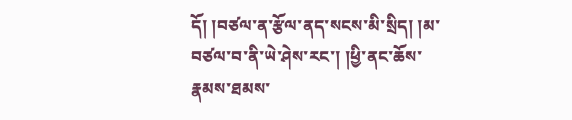དོ། །བཙལ་ན་རྩོལ་ནད་སངས་མི་སྲིད། །མ་བཙལ་བ་ནི་ཡེ་ཤེས་རང་། །ཕྱི་ནང་ཆོས་རྣམས་ཐམས་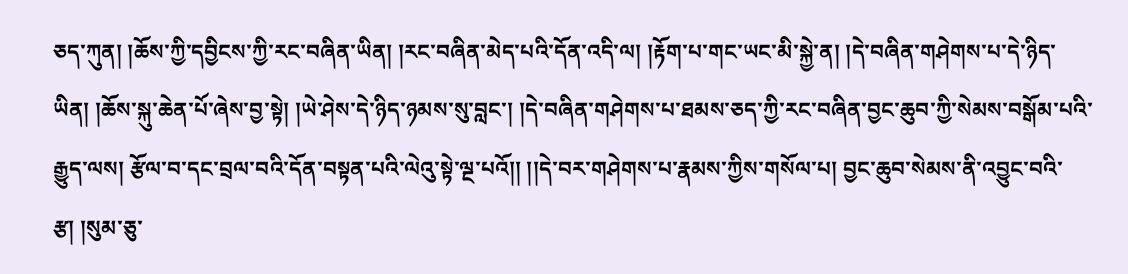ཅད་ཀུན། །ཆོས་ཀྱི་དབྱིངས་ཀྱི་རང་བཞིན་ཡིན། །རང་བཞིན་མེད་པའི་དོན་འདི་ལ། །རྟོག་པ་གང་ཡང་མི་སྐྱེ་ན། །དེ་བཞིན་གཤེགས་པ་དེ་ཉིད་ཡིན། །ཆོས་སྐུ་ཆེན་པོ་ཞེས་བྱ་སྟེ། །ཡེ་ཤེས་དེ་ཉིད་ཉམས་སུ་བླང་། །དེ་བཞིན་གཤེགས་པ་ཐམས་ཅད་ཀྱི་རང་བཞིན་བྱང་ཆུབ་ཀྱི་སེམས་བསྒོམ་པའི་རྒྱུད་ལས། རྩོལ་བ་དང་བྲལ་བའི་དོན་བསྟན་པའི་ལེའུ་སྟེ་ལྔ་པའོ།། །།དེ་བར་གཤེགས་པ་རྣམས་ཀྱིས་གསོལ་པ། བྱང་ཆུབ་སེམས་ནི་འབྱུང་བའི་རྩ། །སུམ་ཅུ་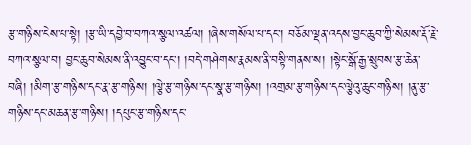རྩ་གཉིས་ངེས་པ་སྟེ། །རྩ་ཡི་དབྱེ་བ་བཀའ་སྩལ་འཚལ། །ཞེས་གསོལ་པ་དང་། བཅོམ་ལྡན་འདས་བྱང་ཆུབ་ཀྱི་སེམས་རྡོ་རྗེ་བཀའ་སྩལ་བ། བྱང་ཆུབ་སེམས་ནི་འབྱུང་བ་དང་། །བདེ་གཤེགས་རྣམས་ནི་བསྟི་གནས་ས། །སྟེང་སྒོ་རྒྱ་སྲུབས་རྩ་ཆེན་བཞི། །མིག་རྩ་གཉིས་དང་རྣ་རྩ་གཉིས། །ལྕེ་རྩ་གཉིས་དང་སྣ་རྩ་གཉིས། །འགྲམ་རྩ་གཉིས་དང་ལྕེའུ་ཆུང་གཉིས། །ནུ་རྩ་གཉིས་དང་མཆན་རྩ་གཉིས། །དཔུང་རྩ་གཉིས་དང་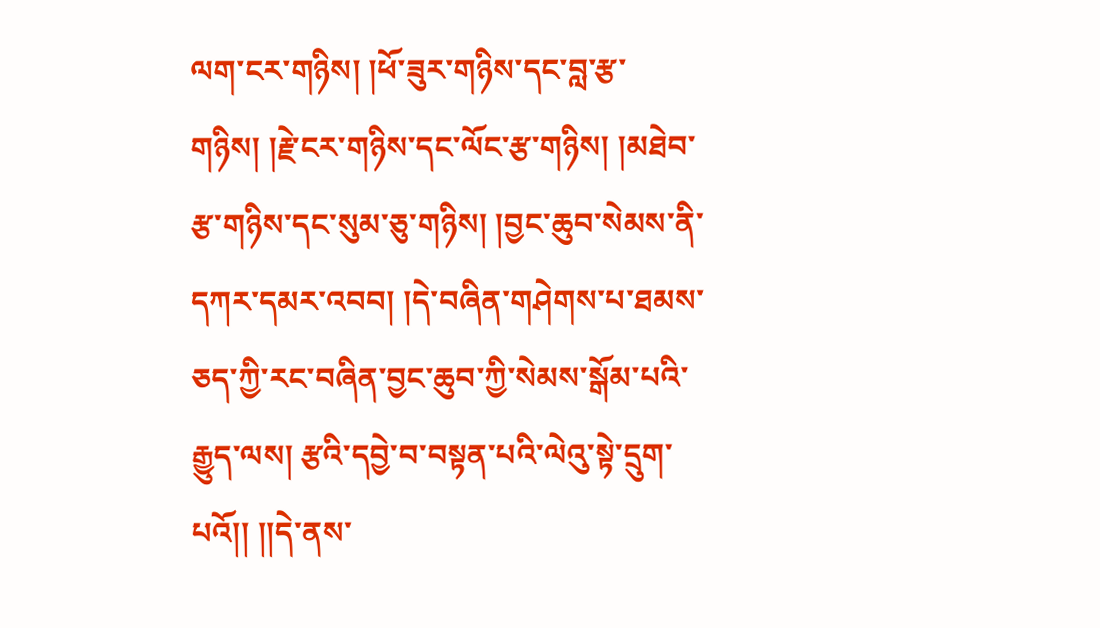ལག་ངར་གཉིས། །ཕོ་ཟུར་གཉིས་དང་བླ་རྩ་གཉིས། །རྗེ་ངར་གཉིས་དང་ལོང་རྩ་གཉིས། །མཐེབ་རྩ་གཉིས་དང་སུམ་ཅུ་གཉིས། །བྱང་ཆུབ་སེམས་ནི་དཀར་དམར་འབབ། །དེ་བཞིན་གཤེགས་པ་ཐམས་ཅད་ཀྱི་རང་བཞིན་བྱང་ཆུབ་ཀྱི་སེམས་སྒོམ་པའི་རྒྱུད་ལས། རྩའི་དབྱེ་བ་བསྟན་པའི་ལེའུ་སྟེ་དྲུག་པའོ།། །།དེ་ནས་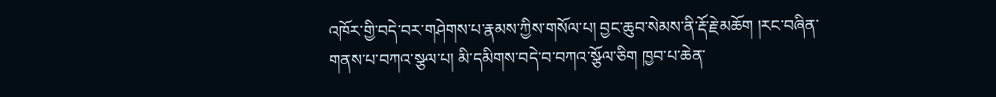འཁོར་གྱི་བདེ་བར་གཤེགས་པ་རྣམས་ཀྱིས་གསོལ་པ། བྱང་ཆུབ་སེམས་ནི་རྡོ་རྗེ་མཆོག །རང་བཞིན་གནས་པ་བཀའ་སྩལ་པ། མི་དམིགས་བདེ་བ་བཀའ་སྩོལ་ཅིག ཁྱབ་པ་ཆེན་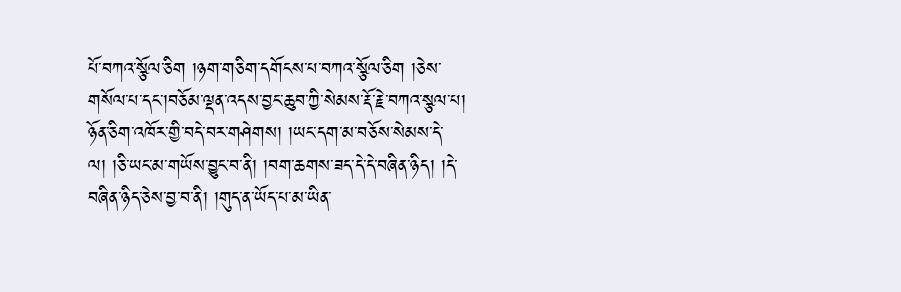པོ་བཀའ་སྩོལ་ཅིག །ཉག་གཅིག་དགོངས་པ་བཀའ་སྩོལ་ཅིག །ཅེས་གསོལ་པ་དང་།བཅོམ་ལྡན་འདས་བྱང་ཆུབ་ཀྱི་སེམས་རྡོ་རྗེ་བཀའ་སྩལ་པ། ཉོན་ཅིག་འཁོར་གྱི་བདེ་བར་གཤེགས། །ཡང་དག་མ་བཅོས་སེམས་དེ་ལ། །ཅི་ཡང་མ་གཡོས་བྱུང་བ་ནི། །བག་ཆགས་ཟད་དེ་དེ་བཞིན་ཉིད། །དེ་བཞིན་ཉིད་ཅེས་བྱ་བ་ནི། །གུད་ན་ཡོད་པ་མ་ཡིན་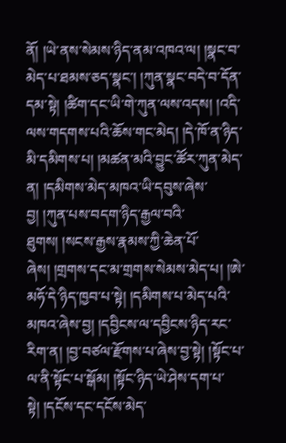ནོ། །ཡེ་ནས་སེམས་ཉིད་ནམ་འཁའ་ལ། །སྣང་བ་མེད་པ་ཐམས་ཅད་སྣང་། །ཀུན་སྣང་བདེ་བ་དོན་དམ་སྟེ། །ཚིག་དང་ཡི་གེ་ཀུན་ལས་འདས། །འདི་ལས་གདགས་པའི་ཆོས་གང་མེད། །དེ་ཁོ་ན་ཉིད་མི་དམིགས་པ། །མཚན་མའི་བྱུང་ཚོར་ཀུན་མེད་ན། །དམིགས་མེད་མཁའ་ཡི་དབུས་ཞེས་བྱ། །ཀུན་པས་བདག་ཉིད་རྒྱལ་བའི་ཐུགས། །སངས་རྒྱས་རྣམས་ཀྱི་ཆེན་པོ་ཞེས། །གྲགས་དང་མ་གྲགས་སེམས་མེད་པ། །ཨེ་མཧོ་དེ་ཉིད་ཁྱབ་པ་སྟེ། །དམིགས་པ་མེད་པའི་མཁའ་ཞེས་བྱ། །དབྱིངས་ལ་དབྱིངས་ཉིད་རང་རིག་ན། །བྱ་བཙལ་རྫོགས་པ་ཞེས་བྱ་སྟེ། །སྟོང་པ་ལ་ནི་སྟོང་པ་སྒོམ། །སྟོང་ཉིད་ཡེ་ཤེས་དག་པ་སྟེ། །དངོས་དང་དངོས་མེད་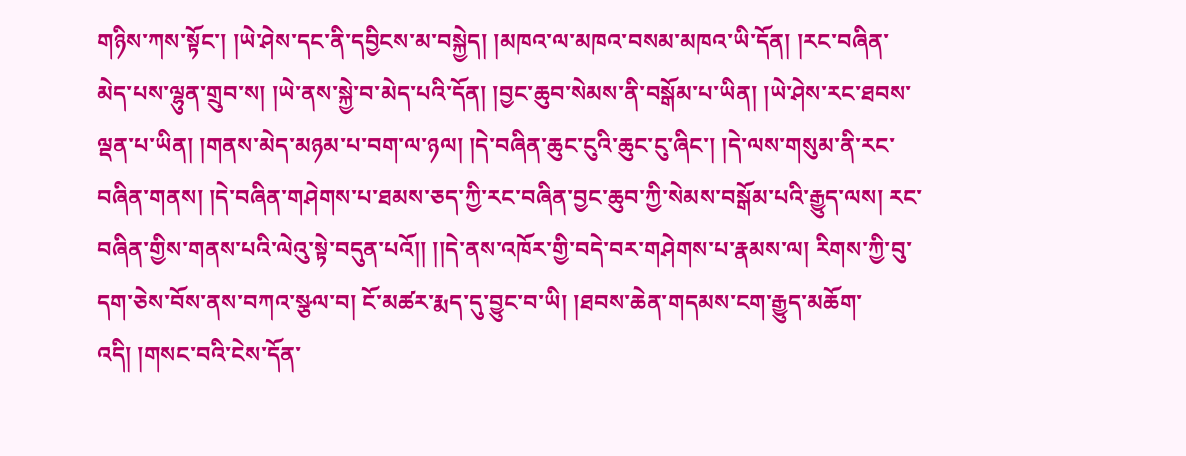གཉིས་ཀས་སྟོང་། །ཡེ་ཤེས་དང་ནི་དབྱིངས་མ་བསྐྱེད། །མཁའ་ལ་མཁའ་བསམ་མཁའ་ཡི་དོན། །རང་བཞིན་མེད་པས་ལྷུན་གྲུབ་ས། །ཡེ་ནས་སྐྱེ་བ་མེད་པའི་དོན། །བྱང་ཆུབ་སེམས་ནི་བསྒོམ་པ་ཡིན། །ཡེ་ཤེས་རང་ཐབས་ལྡན་པ་ཡིན། །གནས་མེད་མཉམ་པ་བག་ལ་ཉལ། །དེ་བཞིན་ཆུང་ངུའི་ཆུང་ངུ་ཞིང་། །དེ་ལས་གསུམ་ནི་རང་བཞིན་གནས། །དེ་བཞིན་གཤེགས་པ་ཐམས་ཅད་ཀྱི་རང་བཞིན་བྱང་ཆུབ་ཀྱི་སེམས་བསྒོམ་པའི་རྒྱུད་ལས། རང་བཞིན་གྱིས་གནས་པའི་ལེའུ་སྟེ་བདུན་པའོ།། །།དེ་ནས་འཁོར་གྱི་བདེ་བར་གཤེགས་པ་རྣམས་ལ། རིགས་ཀྱི་བུ་དག་ཅེས་བོས་ནས་བཀའ་སྩལ་བ། ངོ་མཚར་རྨད་དུ་བྱུང་བ་ཡི། །ཐབས་ཆེན་གདམས་ངག་རྒྱུད་མཆོག་འདི། །གསང་བའི་ངེས་དོན་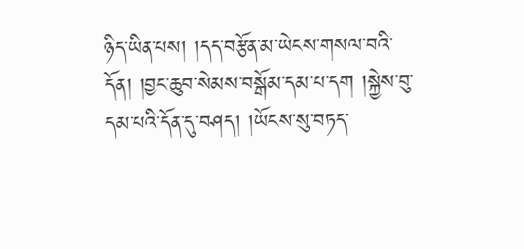ཉིད་ཡིན་པས། །དད་བརྩོན་མ་ཡེངས་གསལ་བའི་དོན། །བྱང་ཆུབ་སེམས་བསྒོམ་དམ་པ་དག །སྐྱེས་བུ་དམ་པའི་དོན་དུ་བཤད། །ཡོངས་སུ་བཏད་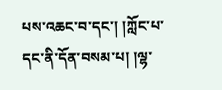པས་འཆང་བ་དང་། །ཀློང་པ་དང་ནི་དོན་བསམ་པ། །ལྷ་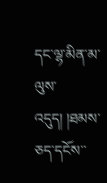དང་ལྷ་མིན་མ་ལུས་འདུད། །ཐམས་ཅད་དངོས་་